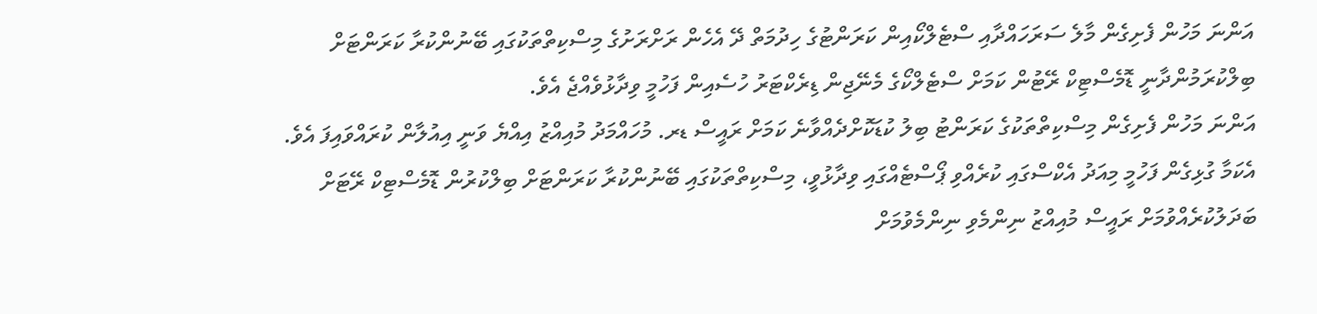އަންނަ މަހުން ފެށިގެން މާލެ ސަރަހައްދާއި ސްޓެލްކޯއިން ކަރަންޓުގެ ހިދުމަތް ދޭ އެހެން ރަށްރަށުގެ މިސްކިތްތަކުގައި ބޭނުންކުރާ ކަރަންޓަށް ބިލްކުރަމުންދާނީ ޑޮމެސްޓިކް ރޭޓުން ކަމަށް ސްޓެލްކޯގެ މެނޭޖިން ޑިރެކްޓަރު ހުސެއިން ފަހުމީ ވިދާޅުވެއްޖެ އެވެ.
އަންނަ މަހުން ފެށިގެން މިސްކިތްތަކުގެ ކަރަންޓު ބިލު ކުޑަކޮށްދެއްވާނެ ކަމަށް ރައީސް ޑރ. މުހައްމަދު މުއިއްޒު އިއްޔެ ވަނީ އިއުލާން ކުރައްވައިފަ އެވެ.
އެކަމާ ގުޅިގެން ފަހުމީ މިއަދު އެކްސްގައި ކުރެއްވި ޕޯސްޓެއްގައި ވިދާޅުވީ، މިސްކިތްތަކުގައި ބޭނުންކުރާ ކަރަންޓަށް ބިލްކުރުން ޑޮމެސްޓިކް ރޭޓަށް ބަދަލުކުރެއްވުމަށް ރައީސް މުއިއްޒު ނިންމެވި ނިންމެވުމަށް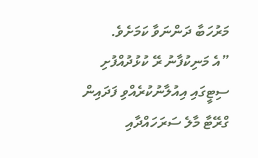މަރުހަބާ ދަންނަވާ ކަމަށެވެ.
”އެ މަނިކުފާނު ރޭ ކުޅުދުއްފުށި ސިޓީގައި އިއުލާނުކުރެއްވި ފަދައިން ގްރޭޓާ މާލެ ސަރަހައްދާއި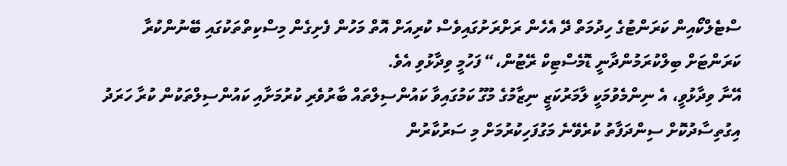ސްޓެލްކޯއިން ކަރަންޓުގެ ހިދުމަތް ދޭ އެހެން ރަށްރަށުގައިވެސް ކުރިއަށް އޮތް މަހުން ފެށިގެން މިސްކިތްތަކުގައި ބޭނުންކުރާ ކަރަންޓަށް ބިލްކުރަމުންދާނީ ޑޮމެސްޓިކް ރޭޓުން،“ ފަހުމީ ވިދާޅުވި އެވެ.
އޭނާ ވިދާޅުވީ، އެ ނިންމެވުމަކީ ލާމަރުކަޒީ ނިޒާމުގެ މުގޫ ކަމުގައިވާ ކައުންސިލްތައް ބާރުވެރި ކުރުމަށާއި ކައުންސިލްތަކުން ކުރާ ހަރަދު އިގުތިސާދުކޮށް ސިންދަފާތު ކުރެވޭނެ މަގުފަހިކުރުމަށް މި ސަރުކާރުން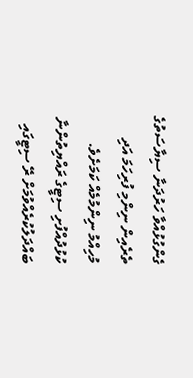ގެންގުޅުއްވާ ހަރުދަނާ ސިޔާސަތުގެ ތެރެއިން ނިންމި ފުރިހަމަ އަދި މުހިއްމު ނިންމުމެއް ކަމަށެވެ.
ކުޅުދުއްފުށި ސިޓީގެ ރައްޔިތުންނާ ބައްދަލުކުރެއްވުމަށް ރޭ ސިޓީގައި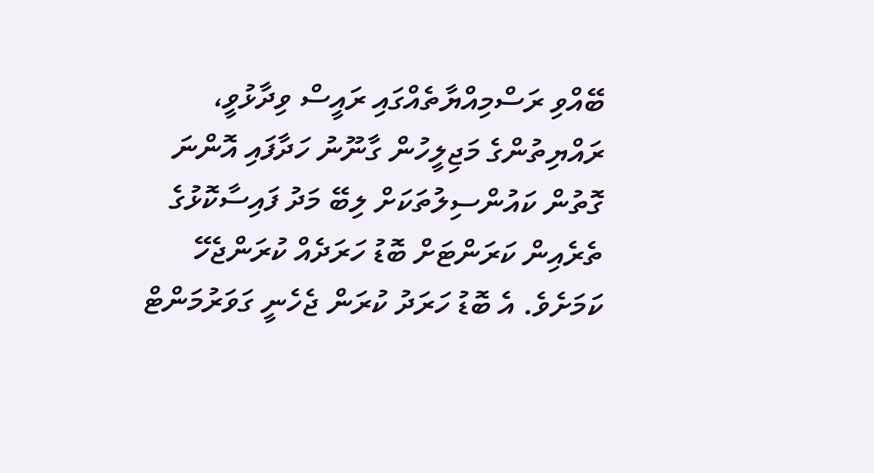ބޭއްވި ރަސްމިއްޔާތެއްގައި ރައީސް ވިދާޅުވީ، ރައްޔިތުންގެ މަޖިލީހުން ގާނޫނު ހަދާފައި އޮންނަ ގޮތުން ކައުންސިލުތަކަށް ލިބޭ މަދު ފައިސާކޮޅުގެ ތެރެއިން ކަރަންޓަށް ބޮޑު ހަރަދެއް ކުރަންޖެހޭ ކަމަށެވެ. އެ ބޮޑު ހަރަދު ކުރަން ޖެހެނީ ގަވަރުމަންޓް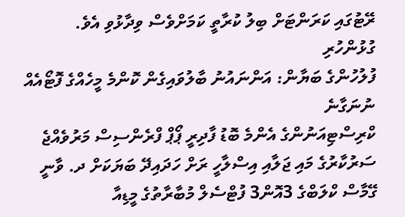ރޭޓުގައި ކަރަންޓަށް ބިލު ކުރާތީ ކަމަށްވެސް ވިދާޅުވި އެވެ.
ގުޅުންހުރި
ފުލުހުންގެ ބަޔާން: އަންނައުނު ބާލުވައިގެން ކޮންމެ މީހެއްގެ ފޮޓޯއެއް ނުނަގާނެ
ކްރިސްޓިއަނުންގެ އެންމެ ބޮޑު ފާދިރީ ޕޯޕް ފްރެންސިސް މަރުވެއްޖެ
ސަރުކާރުގެ މައި ޖަލާއި އިސްލާހީ ރަށް ހަދައިދޭ ބަޔަކަށް ދ. ވާނީ
ގޭމާސް ކްލަބްގެ 3އޮން3 ފުޓްސެލް މުބާރާތުގެ މީޑިއާ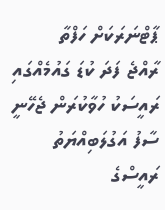ޕާޓްނަރަކަށް ހަފްތާ
ރާއްޖެ ފަދަ ކުޑަ ގައުމެއްގައި ރައީސަކު ހުވާކުރަން ޖެހޭނީ ސާފު އަގުލަބިއްޔަތު
ރައީސްގެ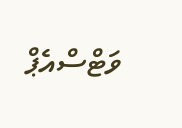ވަޓްސްއެޕް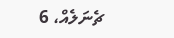ޗެނަލެއް، 6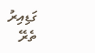ގަޑިއިރު ތެރޭ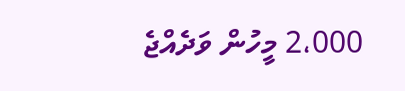2،000 މީހުން ވަދެއްޖެ